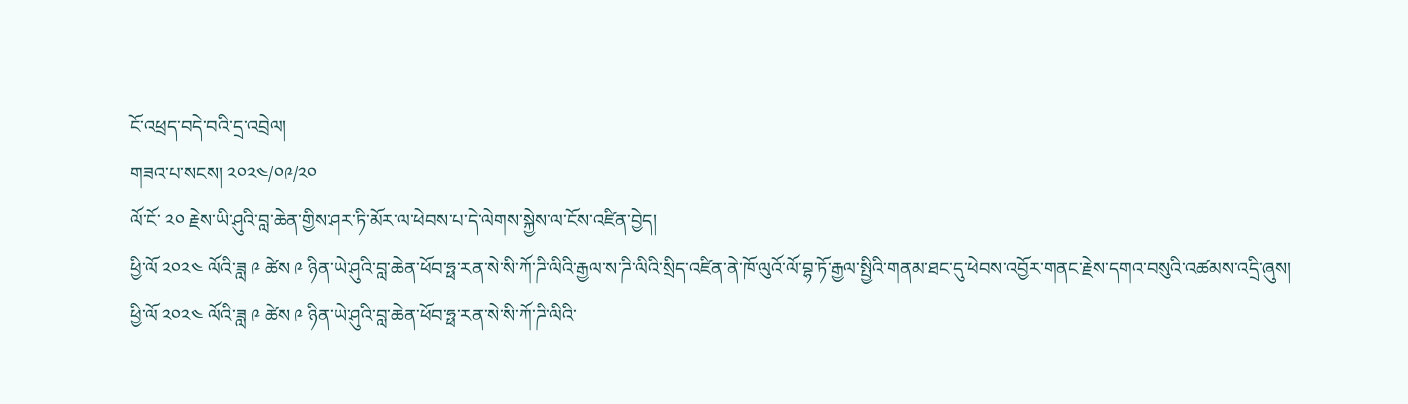ངོ་འཕྲད་བདེ་བའི་དྲ་འབྲེལ།
གཟའ་པ་སངས། ༢༠༢༤/༠༩/༢༠
ལོ་ངོ་ ༢༠ རྗེས་ཡི་ཤུའི་བླ་ཆེན་གྱིས་ཤར་ཏི་མོར་ལ་ཕེབས་པ་དེ་ལེགས་སྐྱེས་ལ་ངོས་འཛིན་བྱེད།
ཕྱི་ལོ ༢༠༢༤ ལོའི་ཟླ ༩ ཚེས ༩ ཉིན་ཡེ་ཤུའི་བླ་ཆེན་ཕོབ་ཧྥ་རན་སེ་སི་ཀོ་ཌི་ལིའི་རྒྱལ་ས་ཌི་ལིའི་སྲིད་འཛིན་ནེ་ཁོ་ལུའོ་ལོ་བྷ་ཏོ་རྒྱལ་སྤྱིའི་གནམ་ཐང་དུ་ཕེབས་འབྱོར་གནང་རྗེས་དགའ་བསུའི་འཚམས་འདྲི་ཞུས།
ཕྱི་ལོ ༢༠༢༤ ལོའི་ཟླ ༩ ཚེས ༩ ཉིན་ཡེ་ཤུའི་བླ་ཆེན་ཕོབ་ཧྥ་རན་སེ་སི་ཀོ་ཌི་ལིའི་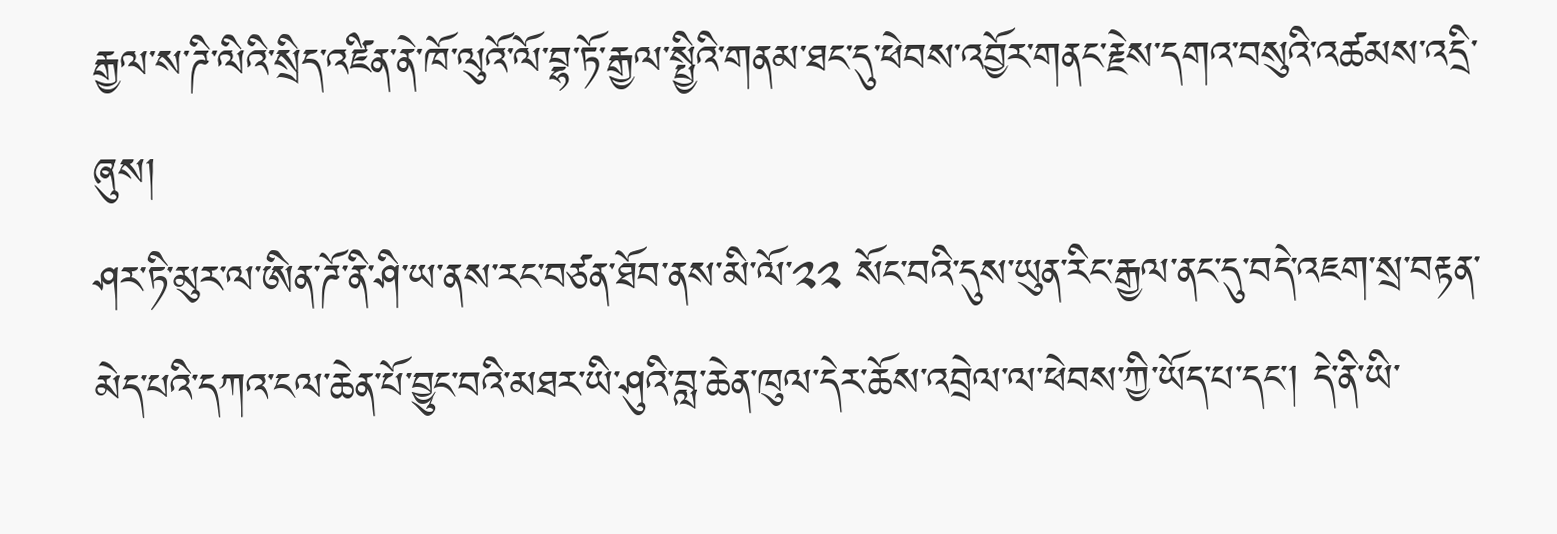རྒྱལ་ས་ཌི་ལིའི་སྲིད་འཛིན་ནེ་ཁོ་ལུའོ་ལོ་བྷ་ཏོ་རྒྱལ་སྤྱིའི་གནམ་ཐང་དུ་ཕེབས་འབྱོར་གནང་རྗེས་དགའ་བསུའི་འཚམས་འདྲི་ཞུས།
ཤར་ཏི་མུར་ལ་ཨིན་ཌོ་ནི་ཤི་ཡ་ནས་རང་བཙན་ཐོབ་ནས་མི་ལོ་༢༢ སོང་བའི་དུས་ཡུན་རིང་རྒྱལ་ནང་དུ་བདེ་འཇག་སྲ་བརྟན་མེད་པའི་དཀའ་ངལ་ཆེན་པོ་བྱུང་བའི་མཐར་ཡི་ཤུའི་བླ་ཆེན་ཁུལ་དེར་ཆོས་འབྲེལ་ལ་ཕེབས་ཀྱི་ཡོད་པ་དང་། དེ་ནི་ཡི་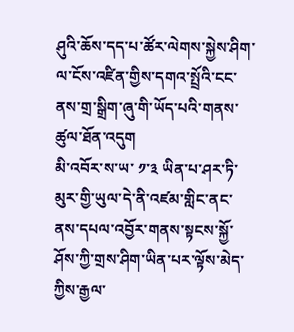ཤུའི་ཆོས་དད་པ་ཚོར་ལེགས་སྐྱེས་ཤིག་ལ་ངོས་འཛིན་གྱིས་དགའ་སྤྲོའི་ངང་ནས་གྲ་སྒྲིག་ཞུ་གི་ཡོད་པའི་གནས་ཚུལ་ཐོན་འདུག
མི་འབོར་ས་ཡ་ ༡་༣ ཡིན་པ་ཤར་ཏི་མུར་གྱི་ཡུལ་དེ་ནི་འཛམ་གླིང་ནང་ནས་དཔལ་འབྱོར་གནས་སྟངས་སྐྱོ་ཤོས་ཀྱི་གྲས་ཤིག་ཡིན་པར་ལྟོས་མེད་ཀྱིས་རྒྱལ་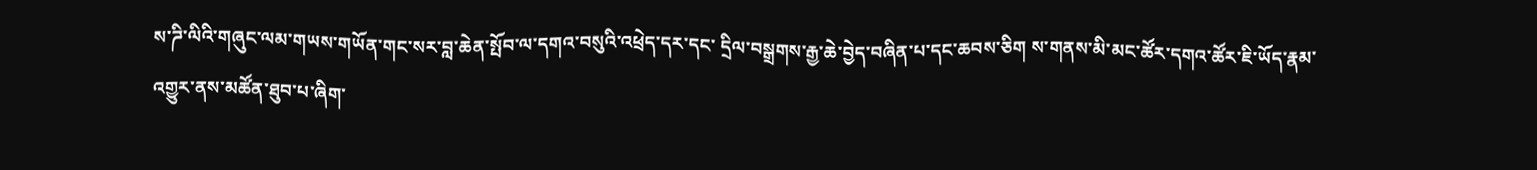ས་ཌི་ལིའི་གཞུང་ལམ་གཡས་གཡོན་གང་སར་བླ་ཆེན་སྤོབ་ལ་དགའ་བསུའི་འཕྲེད་དར་དང་ དྲིལ་བསྒྲགས་རྒྱ་ཆེ་བྱེད་བཞིན་པ་དང་ཆབས་ཅིག ས་གནས་མི་མང་ཚོར་དགའ་ཚོར་ཇི་ཡོད་རྣམ་འགྱུར་ནས་མཚོན་ཐུབ་པ་ཞིག་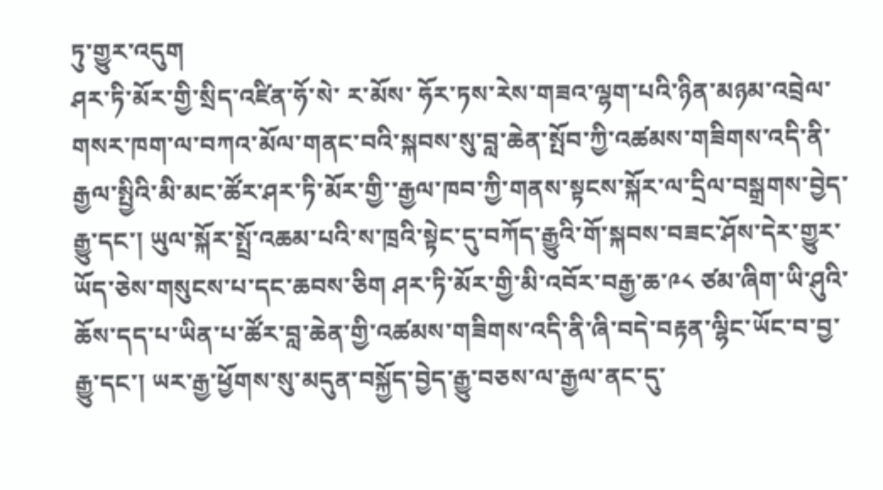ཏུ་གྱུར་འདུག
ཤར་ཏི་མོར་གྱི་སྲིད་འཛིན་ཧོ་སེ་ ར་མོས་ ཧོར་ཏས་རེས་གཟའ་ལྷག་པའི་ཉིན་མཉམ་འབྲེལ་གསར་ཁག་ལ་བཀའ་མོལ་གནང་བའི་སྐབས་སུ་བླ་ཆེན་སྤོབ་ཀྱི་འཚམས་གཟིགས་འདི་ནི་རྒྱལ་སྤྱིའི་མི་མང་ཚོར་ཤར་ཏི་མོར་གྱི་་རྒྱལ་ཁབ་ཀྱི་གནས་སྟངས་སྐོར་ལ་དྲིལ་བསྒྲགས་བྱེད་རྒྱུ་དང་། ཡུལ་སྐོར་སྤྲོ་འཆམ་པའི་ས་ཁྲའི་སྟེང་དུ་བཀོད་རྒྱུའི་གོ་སྐབས་བཟང་ཤོས་དེར་གྱུར་ཡོད་ཅེས་གསུངས་པ་དང་ཆབས་ཅིག ཤར་ཏི་མོར་གྱི་མི་འབོར་བརྒྱ་ཆ་༩༨ ཙམ་ཞིག་ཡི་ཤུའི་ཆོས་དད་པ་ཡིན་པ་ཚོར་བླ་ཆེན་གྱི་འཚམས་གཟིགས་འདི་ནི་ཞི་བདེ་བརྟན་ལྷིང་ཡོང་བ་བྱ་རྒྱུ་དང་། ཡར་རྒྱ་ཕྱོགས་སུ་མདུན་བསྐྱོད་བྱེད་རྒྱུ་བཅས་ལ་རྒྱལ་ནང་དུ་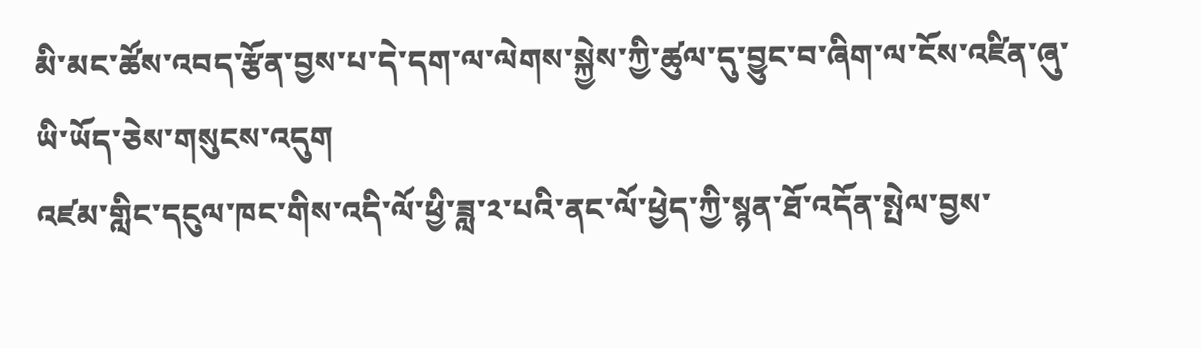མི་མང་ཚོས་འབད་རྩོན་བྱས་པ་དེ་དག་ལ་ལེགས་སྐྱེས་ཀྱི་ཚུལ་དུ་བྱུང་བ་ཞིག་ལ་ངོས་འཛིན་ཞུ་ཡི་ཡོད་ཅེས་གསུངས་འདུག
འཛམ་གླིང་དངུལ་ཁང་གིས་འདི་ལོ་ཕྱི་ཟླ་༢་པའི་ནང་ལོ་ཕྱེད་ཀྱི་སྙན་ཐོ་འདོན་སྤེལ་བྱས་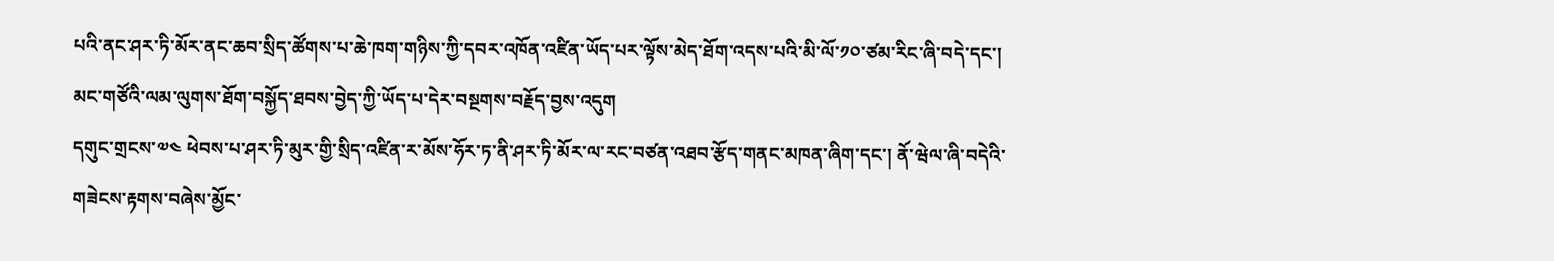པའི་ནང་ཤར་ཏི་མོར་ནང་ཆབ་སྲིད་ཚོགས་པ་ཆེ་ཁག་གཉིས་ཀྱི་དབར་འཁོན་འཛིན་ཡོད་པར་ལྟོས་མེད་ཐོག་འདས་པའི་མི་ལོ་༡༠་ཙམ་རིང་ཞི་བདེ་དང་། མང་གཙོའི་ལམ་ལུགས་ཐོག་བསྐྱོད་ཐབས་བྱེད་ཀྱི་ཡོད་པ་དེར་བསྔགས་བརྗོད་བྱས་འདུག
དགུང་གྲངས་༧༤ ཕེབས་པ་ཤར་ཏི་མུར་གྱི་སྲིད་འཛིན་ར་མོས་ཧོར་ཏ་ནི་ཤར་ཏི་མོར་ལ་རང་བཙན་འཐབ་རྩོད་གནང་མཁན་ཞིག་དང་། ནོ་ཝེལ་ཞི་བདེའི་གཟེངས་རྟགས་བཞེས་མྱོང་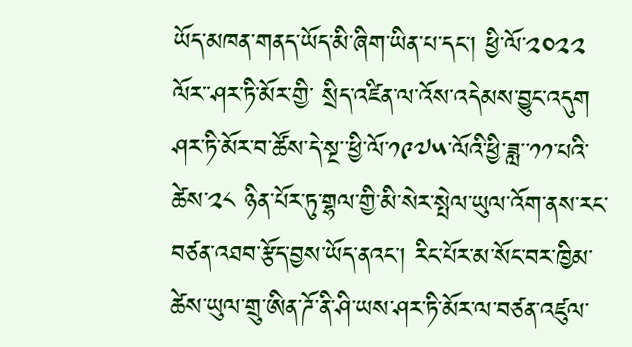ཡོད་མཁན་གནད་ཡོད་མི་ཞིག་ཡིན་པ་དང་། ཕྱི་ལོ་༢༠༢༢ ལོར་་ཤར་ཏི་མོར་གྱི་ སྲིད་འཛིན་ལ་འོས་འདེམས་བྱུང་འདུག
ཤར་ཏི་མོར་བ་ཚོས་དེ་སྔ་་ཕྱི་ལོ་༡༩༧༥་ལོའི་ཕྱི་ཟླ་་༡༡་པའི་ཚེས་༢༨ ཉིན་པོར་ཏུ་གྷལ་གྱི་མི་སེར་སྤེལ་ཡུལ་འོག་ནས་རང་བཙན་འཐབ་རྩོད་བྱས་ཡོད་ནའང་། རིང་པོར་མ་སོང་བར་ཁྱིམ་ཚེས་ཡུལ་གྲུ་ཨིན་ཌོ་ནི་ཤི་ཡས་ཤར་ཏི་མོར་ལ་བཙན་འཛུལ་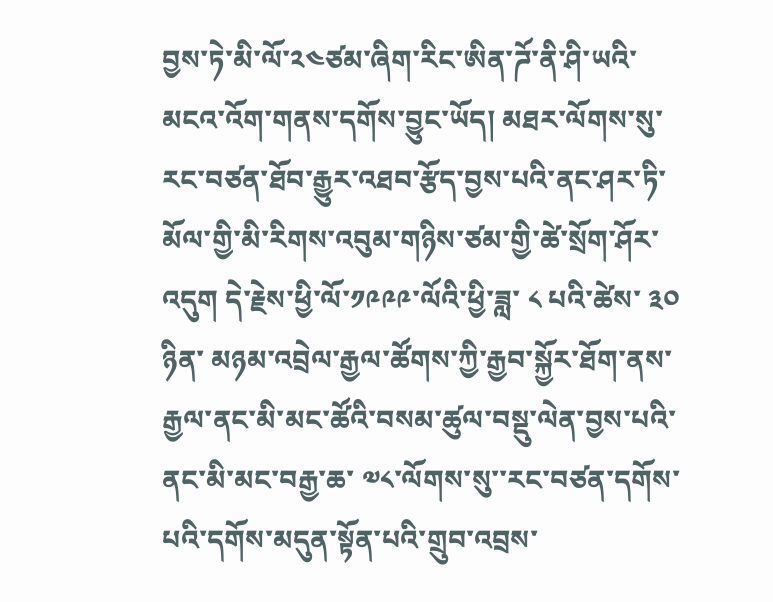བྱས་ཏེ་མི་ལོ་༢༤ཙམ་ཞིག་རིང་ཨིན་ཌོ་ནི་ཤི་ཡའི་མངའ་འོག་གནས་དགོས་བྱུང་ཡོད། མཐར་ལོགས་སུ་རང་བཙན་ཐོབ་རྒྱུར་འཐབ་རྩོད་བྱས་པའི་ནང་ཤར་ཏི་མོལ་གྱི་མི་རིགས་འབུམ་གཉིས་ཙམ་གྱི་ཚེ་སྲོག་ཤོར་འདུག དེ་རྗེས་ཕྱི་ལོ་༡༩༩༩་ལོའི་ཕྱི་ཟླ་ ༨ པའི་ཚེས་ ༣༠ ཉིན་ མཉམ་འབྲེལ་རྒྱལ་ཚོགས་ཀྱི་རྒྱབ་སྐྱོར་ཐོག་ནས་རྒྱལ་ནང་མི་མང་ཚོའི་བསམ་ཚུལ་བསྡུ་ལེན་བྱས་པའི་ནང་མི་མང་བརྒྱ་ཆ་ ༧༨་ལོགས་སུ་་རང་བཙན་དགོས་པའི་དགོས་མདུན་སྟོན་པའི་གྲུབ་འབྲས་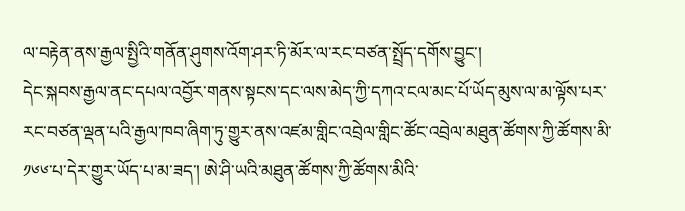ལ་བརྟེན་ནས་རྒྱལ་སྤྱིའི་གནོན་ཤུགས་འོག་ཤར་ཏི་མོར་ལ་རང་བཙན་སྤྲོད་དགོས་བྱུང་།
དེང་སྐབས་རྒྱལ་ནང་དཔལ་འབྱོར་གནས་སྟངས་དང་ལས་མེད་ཀྱི་དཀའ་ངལ་མང་པོ་ཡོད་མུས་ལ་མ་ལྟོས་པར་རང་བཙན་ལྡན་པའི་རྒྱལ་ཁབ་ཞིག་ཏུ་གྱུར་ནས་འཛམ་གླིང་འབྲེལ་གླིང་ཚོང་འབྲེལ་མཐུན་ཚོགས་ཀྱི་ཚོགས་མི་༡༦༦་པ་དེར་གྱུར་ཡོད་པ་མ་ཟད་། ཨེ་ཤི་ཡའི་མཐུན་ཚོགས་ཀྱི་ཚོགས་མིའི་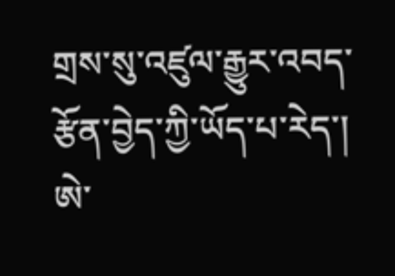གྲས་སུ་འཛུལ་རྒྱུར་འབད་རྩོན་བྱེད་ཀྱི་ཡོད་པ་རེད་།
ཨེ་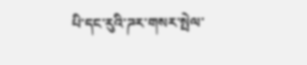པི་དང་རུའི་ཌར་གསར་སྤེལ་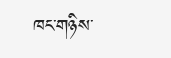ཁང་གཉིས་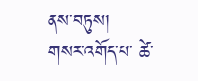ནས་བཏུས།
གསར་འགོད་པ་ ཚེ་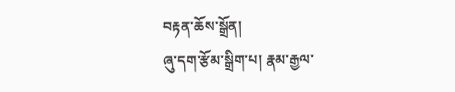བརྟན་ཆོས་སྒྲོན།
ཞུ་དག་རྩོམ་སྒྲིག་པ། རྣམ་རྒྱལ་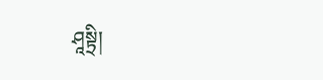ཤཱསྟྲི།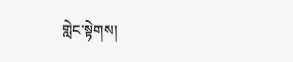གླེང་སྟེགས།